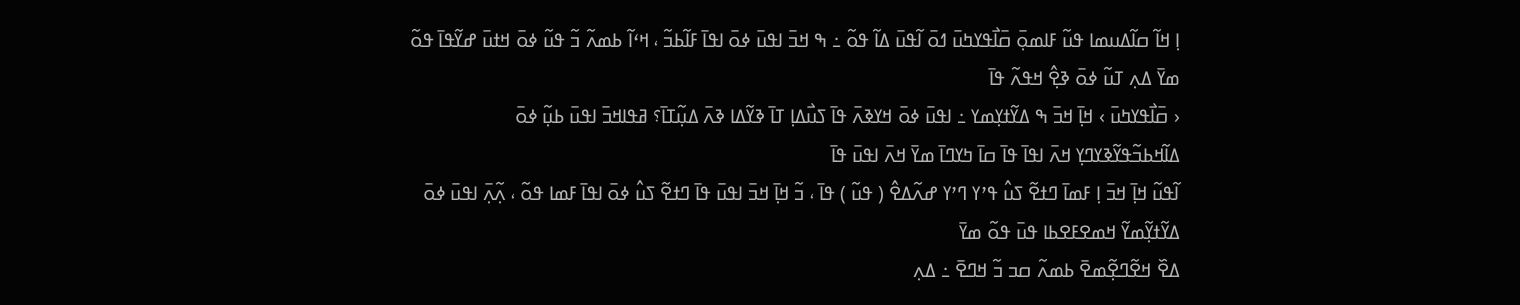ߊ߲ ߞߊ߬ ߛߊ߬ߡߎߘߊ ߟߎ߬ ߓߊߘߋ߲߫ ߛ߫ߊ߯ߟߌߤߎ߫ ߗߋ߫ ߊ߬ߟߎ߫ ߡߊ߬ ߟߋ߬ ߸ ߒ ߞߏ߫ ߊߟߎ߫ ߦߋ߫ ߊߟߊ߫ ߓߊ߬ߕߏ߬ ، ߞߵߊ߬ ߕߘߍ߬ ߏ߬ ߟߎ߬ ߦߋ߫ ߞߙߎ߫ ߝߌ߬ߟߊ߫ ߟߋ߬ ߘߌ߫ ߡߍ߲ ߠߎ߬ ߦߋ߫ ߢߐ߲߮ ߞߟߍ߬ ߟߊ߫
‹ ߛ߫ߊ߯ߟߌߤߎ߫ › ߞߊ߲߫ ߞߏ߫ ߒ ߡߌ߬ߙߌ߲ߘߌ ߸ ߊߟߎ߫ ߦߋ߫ ߞߌߢߍ߫ ߟߊ߫ ߖߎ߯ߡߊ߲ ߠߊ߫ ߢߌ߬ߡߊ ߢߍ߫ ߡߎ߲߬ߠߊ߫؟ ߥߟߊߞߏ߫ ߊߟߎ߫ ߕߎ߲߬ ߦߋ߫ ߡߊ߬ߞߕߏ߬ߟߌ߬ߢߌߣߌ߲ ߞߍ߫ ߊߟߊ߫ ߟߊ߫ ߛߊ߫ ߤߌߣߊ߫ ߘߌ߫ ߞߍ߫ ߊߟߎ߫ ߟߊ߫
ߊ߬ߟߎ߬ ߞߊ߲߫ ߞߏ߫ ߊ߲ ߓߘߊ߫ ߣߙߐ߬ ߖߎ߮ ߟߴߌ ߣߴߌ ߝߍ߬ߡߐ߮ ( ߟߎ߬ ) ߟߊ߫ ، ߏ߬ ߞߊ߲߫ ߞߏ߫ ߊߟߎ߫ ߟߊ߫ ߣߙߐ߬ ߖߎ߮ ߦߋ߫ ߊߟߊ߫ ߓߘߊ ߟߋ߬ ، ߍ߲߬ߍ߲߫ ߊߟߎ߫ ߦߋ߫ ߡߌ߬ߙߌ߲߬ߘߌ߬ ߞߘߐߓߐߕߊ ߟߎ߫ ߟߋ߬ ߘߌ߫
ߡߐ߰ ߞߐ߬ߣߐ߲߬ߘߐ߫ ߕߘߍ߬ ߛߏ ߏ߬ ߞߣߐ߫ ߸ ߡߍ߲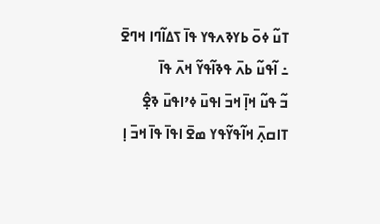ߠߎ߬ ߦߋ߫ ߕߌߢߍߟߌ ߟߊ߫ ߖߡߊ߬ߣߊ ߞߣߐ߫ ߸ ߊ߬ߟߎ߬ ߕߍ߫ ߟߢߊ߬ߟߌ߬ ߞߍ߫ ߟߊ߫
ߏ߬ ߟߎ߬ ߞߊ߲߫ ߞߏ߫ ߊߟߎ߫ ߦߴߊߟߎ߫ ߢߐ߲߮ ߠߊߛߍ߲߫ ߞߊ߬ߟߌ߬ߟߌ ߘߐ߫ ߊߟߊ߫ ߟߊ߫ ߞߏ߫ ߊ߲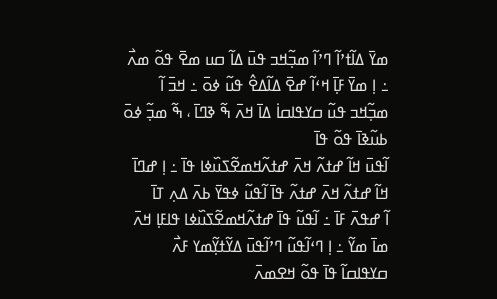ߘߌ߫ ߡߊ߬ߙߴߊ߬ ߣߴߊ߬ ߘߏ߲߬ߞߏ ߟߎ߫ ߡߊ߬ ߛߎ ߘߐ߫ ߟߋ߬ ߘߍ߯ ߸ ߊ߲ ߘߌ߫ ߓߊ߲߫ ߞߵߊ߬ ߝߐ߫ ߡߊ߬ߡߐ߮ ߟߎ߬ ߦߋ߫ ߸ ߞߏ߫ ߊ߬ ߘߏ߲߬ߞߏ ߟߎ߬ ߛߌߟߊߛߊ߭ ߡߊ߫ ߞߍ߫ ߒ߬ ߢߣߊ߫ ، ߒ߬ ߘߏ߲߬ ߦߋ߫ ߕߎ߬ߢߊ߫ ߟߋ߬ ߟߊ߫
ߊ߬ߟߎ߫ ߞߊ߬ ߝߙߍ߬ ߞߍ߫ ߝߙߍ߬ߞߘߐ߬ߖߎ߰ߦߊ ߟߊ߫ ߸ ߊ߲ ߝߣߊ߫ ߞߊ߬ ߝߙߍ߬ ߞߍ߫ ߝߙߍ߬ ߟߊ߫ ߊ߬ߟߎ߬ ߦߟߌ߫ ߕߍ߫ ߡߍ߲ ߠߊ߫
ߊ߬ ߝߟߍ߫ ߓߊ߫ ߸ ߊ߬ߟߎ߬ ߟߊ߫ ߝߙߍ߬ߞߘߐ߬ߖߎ߰ߦߊ ߟߊߓߊ߲ ߞߍ߫ ߘߊ߫ ߘߌ߬ ߸ ߊ߲ ߣߵߊ߬ߟߎ߬ ߣߴߊ߬ߟߎ߫ ߡߌ߬ߙߌ߲߬ߘߌ ߓߍ߯ ߛߌߟߊߛߊ߬ ߟߊ߫ ߟߋ߬ ߞߐߘߍ߫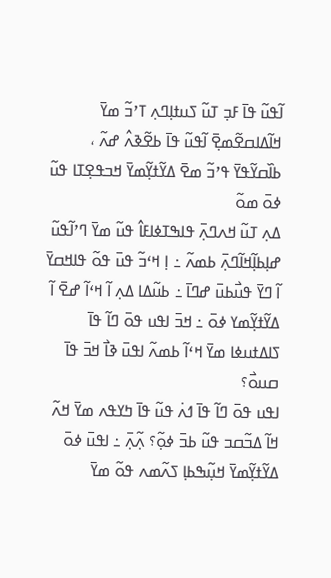ߊ߬ߟߎ߬ ߟߊ߫ ߓߏ߲ ߠߎ߬ ߖߎߙߊ߲ߣߍ߲ ߠߴߏ߬ ߘߌ߫ ߞߊ߬ߡߊߛߐ߬ߘߐ߲߫ ߊ߬ߟߎ߬ ߟߊ߫ ߕߐ߬ߢߍ߮ ߝߍ߬ ، ߕߊ߰ߛߌ߬ߟߌ߫ ߟߴߏ߬ ߘߐ߫ ߡߌ߬ߙߌ߲߬ߘߌ߫ ߞߏߟߐ߲ߠߊ ߟߎ߬ ߦߋ߫ ߘߋ߬
ߡߍ߲ ߠߎ߬ ߞߍߣߍ߲߫ ߟߊߒߠߦߊߓߊ߮ ߟߎ߬ ߘߌ߫ ߣߴߊ߬ߟߎ߬ ߝߊ߲ߕߊ߲߬ߞߊ߬ߣߍ߲߫ ߕߘߍ߬ ߸ ߊ߲ ߞߵߏ߬ ߟߎ߫ ߟߋ߬ ߟߊߞߛߌ߫
ߊ߬ ߣߌ߫ ߟߎ߯ߕߎ߫ ߝߣߊ߫ ߸ ߕߎ߬ߡߊ ߡߍ߲ ߊ߬ ߞߵߊ߬ ߝߐ߫ ߊ߬ ߡߌ߬ߙߌ߲߬ߘߌ ߦߋ߫ ߸ ߞߏ߫ ߊߟߎ ߟߋ߫ ߣߊ߬ ߟߊ߫ ߖߊߡߙߎߦߊ ߘߌ߫ ߞߵߊ߬ ߕߘߍ߬ ߊߟߎ߫ ߢߊ߯ ߞߏ߫ ߟߊ߫ ߛߎߋ߯؟
ߊߟߎ ߟߋ߫ ߣߊ߬ ߟߊ߫ ߗߍ߭ ߟߎ߬ ߟߊ߫ ߤߌߟߍ ߘߌ߫ ߞߍ߬ ߞߊ߬ ߡߏ߬ߛߏ ߟߎ߬ ߕߏ߫ ߦߋ߲߬؟ ߍ߲߬ߍ߲߫ ߸ ߊߟߎ߫ ߦߋ߫ ߡߌ߬ߙߌ߲߬ߘߌ߫ ߞߎ߲߬ߒߕߊ߲ ߖߍ߬ߘߍ ߟߋ߬ ߘߌ߫